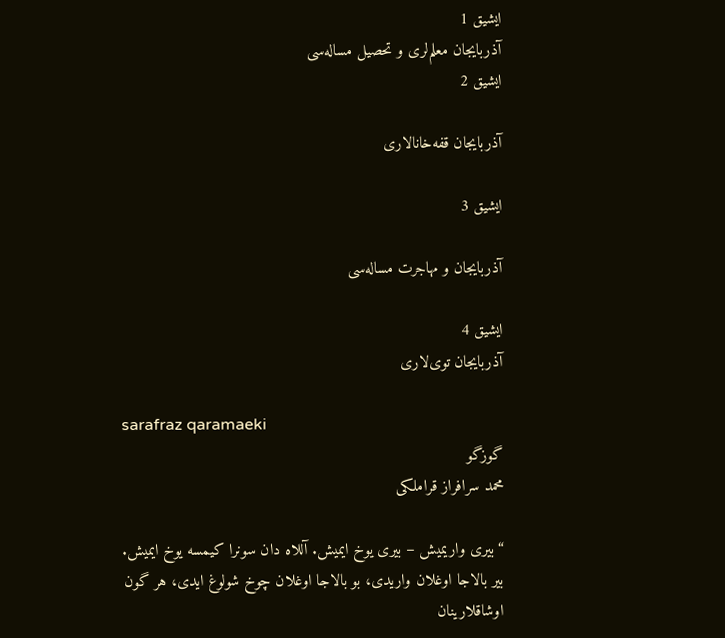ایشیق 1
آذربایجان معلم‌لری و تحصیل مساله‌سی
ایشیق 2

آذربایجان قفه‌خانالاری

ایشیق 3

آذربایجان و مهاجرت مساله‌سی

ایشیق 4
آذربایجان توی‌لاری

sarafraz qaramaeki
گوزگو
محمد سرافراز قراملکی

“بیری واریمیش – بیری یوخ ایمیش. آللاه دان سونرا کیمسه یوخ ایمیش. بیر بالاجا اوغلان واریدی، بو بالاجا اوغلان چوخ شولوغ ایدی، هر گون اوشاقلارینان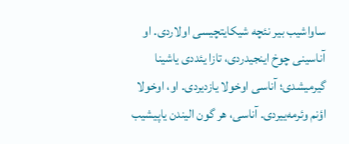ساواشیب بیر نئچه شیکایتچیسی اولاردی. او آناسینی چوخ اینجیدردی، تازا یئددی یاشینا گیرمیشدی؛ آناسی اوخولا یازدیردی. او، اوخولا اؤنم وئرمه‌ییردی. آناسی، هر گون الیندن یاپیشیب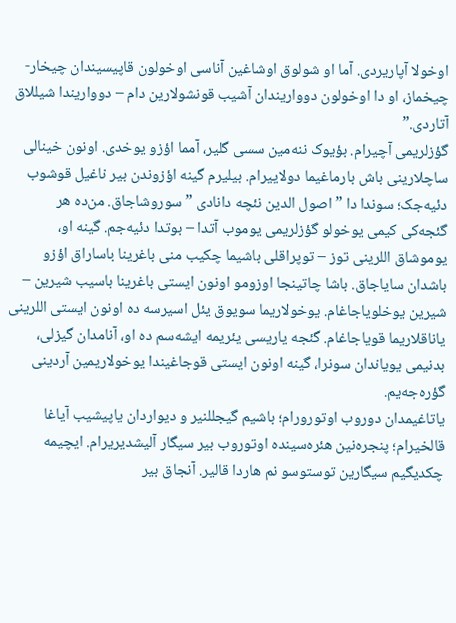اوخولا آپاریردی. آما او شولوق اوشاغین آناسی اوخولون قاپیسیندان چیخار- چیخماز‌، او دا اوخولون دوواریندان آشیب قونشولارین دام – دوواریندا شیللاق آتاردی.”
گؤزلریمی آچیرام. بؤیوک ننه‌مین سسی گلیر، آمما اؤزو یوخدی. اونون خینالی ساچلارینی باش بارماغیما دولاییرام. بیلیرم گینه اؤزوندن بیر ناغیل قوشوب دئیه‌جک؛ سوندا دا ” اصول الدین نئچه دانادی ” سوروشاجاق. من‌ده هر گئجه‌کی کیمی یوخولو گؤزلریمی یوموب آتدا – بوتدا دئیه‌جم. گینه او، یوموشاق اللرینی توز – توپراقلی باشیما چکیب منی باغرینا باساراق اؤزو باشدان سایاجاق. باشا چاتینجا اوزومو اونون ایستی باغرینا باسیب شیرین – شیرین یوخلویاجاغام. یوخولاریما سویوق یئل اسیرسه‌ ده اونون ایستی اللرینی یاناقلاریما قویاجاغام. گئجه یاریسی یئریمه ایشه‌‌‌سم ده او، آنامدان گیزلی‌، بدنیمی یویاندان سونرا، گینه اونون ایستی قوجاغیندا یوخولاریمین آردینی گؤره‌جه‌یم.
یاتاغیمدان دوروب اوتورورام؛ باشیم گیجللنیر و دیواردان یاپیشیب آیاغا قالخیرام‌؛ پنجره‌نین هئره‌سینده اوتوروب بیر سیگار آلیشدیریرام. ایچیمه چکدیگیم سیگارین توستوسو نم هاردا قالیر. آنجاق بیر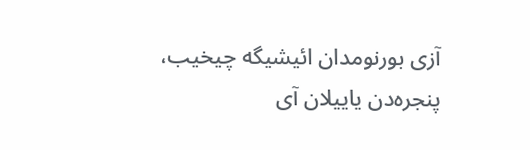آزی بورنومدان ائیشیگه چیخیب‌، پنجره‌دن یاییلان آی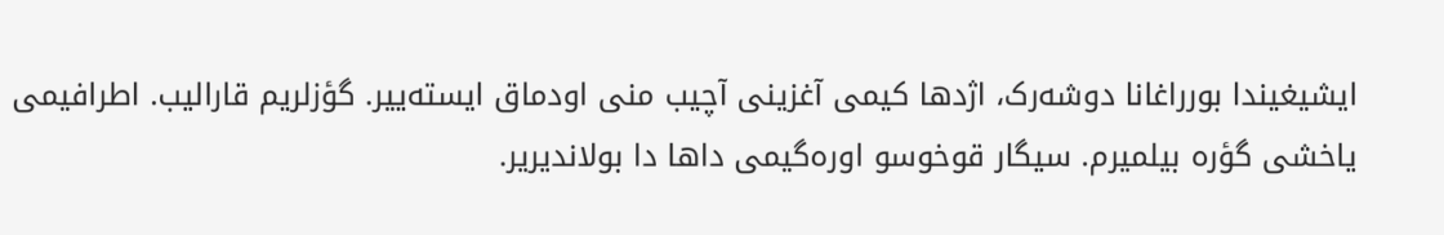ایشیغیندا بورراغانا دوشه‌رک، اژدها کیمی آغزینی آچیب منی اودماق ایسته‌ییر. گؤزلریم قارالیب. اطرافیمی یاخشی گؤره بیلمیرم. سیگار قوخوسو اوره‌گیمی داها دا بولاندیریر.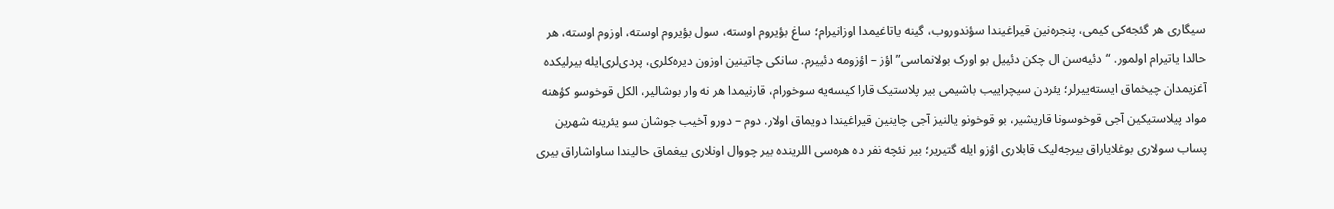سیگاری هر گئجه‌کی کیمی‌، پنجره‌نین قیراغیندا سؤندوروب، گینه یاتاغیمدا اوزانیرام؛ ساغ بؤیروم اوسته، سول بؤیروم اوسته‌، اوزوم اوسته‌، هر حالدا یاتیرام اولمور. “دئیه‌سن ال چکن دئییل بو اورک بولانماسی” اؤز – اؤزومه دئییرم. سانکی چاتینین اوزون دیره‌کلری، پردی‌لری‌ایله بیرلیکده آغزیمدان چیخماق ایسته‌ییرلر‌؛ یئردن سیچراییب باشیمی بیر پلاستیک قارا کیسه‌یه سوخورام‌، قارنیمدا هر نه وار بوشالیر‌، الکل قوخوسو کؤهنه مواد پیلاستیکین آجی قوخوسونا قاریشیر، بو قوخونو یالنیز آجی چاینین قیراغیندا دویماق اولار. دوم – دورو آخیب جوشان سو یئرینه شهرین پساب سولاری بوغلایاراق بیرجه‌لیک قابلاری اؤزو ایله گتیریر؛ بیر نئچه نفر ده هره‌سی اللرینده بیر چووال اونلاری ییغماق حالیندا ساواشاراق بیری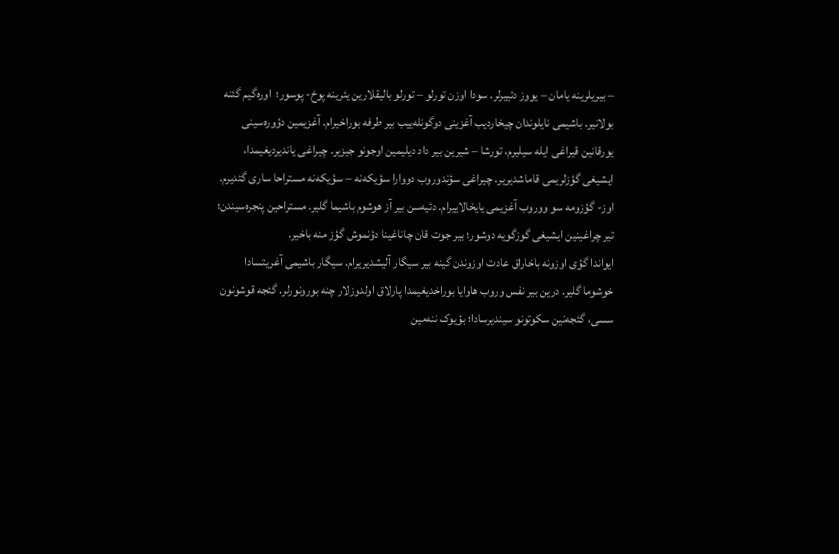– بیریلرینه یامان – یووز دئییرلر. سودا اوزن تورلو – تورلو بالیقلارین یئرینه پوخ- پوسور؛  اوره‌گیم گئنه بولانیر. باشیمی نایلوندان چیخاردیب آغزینی دوگونله‌ییب بیر طرفه بوراخیرام. آغزیمین دؤوره‌سینی یورقانین قیراغی ایله سیلیرم‌، تورشا – شیرین بیر داد دیلیمین اوجونو جیزیر. چیراغی یاندیردیغیمدا‌، ایشیغی گؤزلریمی قاماشدیریر. چیراغی سؤندوروب دووارا سؤیکه‌نه – سؤیکه‌نه مستراحا ساری گئدیرم. اوز- گؤزومه سو ووروب آغزیمی یایخالاییرام. دئیه‌سن بیر آز هوشوم باشیما گلیر. مستراحین پنجره‌سیندن؛ تیر چراغینین ایشیغی گوزگویه دوشور؛ بیر جوت قان چاناغینا دؤنموش گؤز منه باخیر.
ایواندا گؤی اوزونه باخاراق عادت اوزوندن گینه بیر سیگار آلیشدیریرام. سیگار باشیمی آغریتسادا خوشوما گلیر. درین بیر نفس وروب هاوایا بوراخدیغیمدا پارلاق اولدوزلار چنه بورونورلر. گئجه قوشونون سسی‌، گئجه‌نین سکوتونو سیندیرسادا؛ بؤیوک ننه‌مین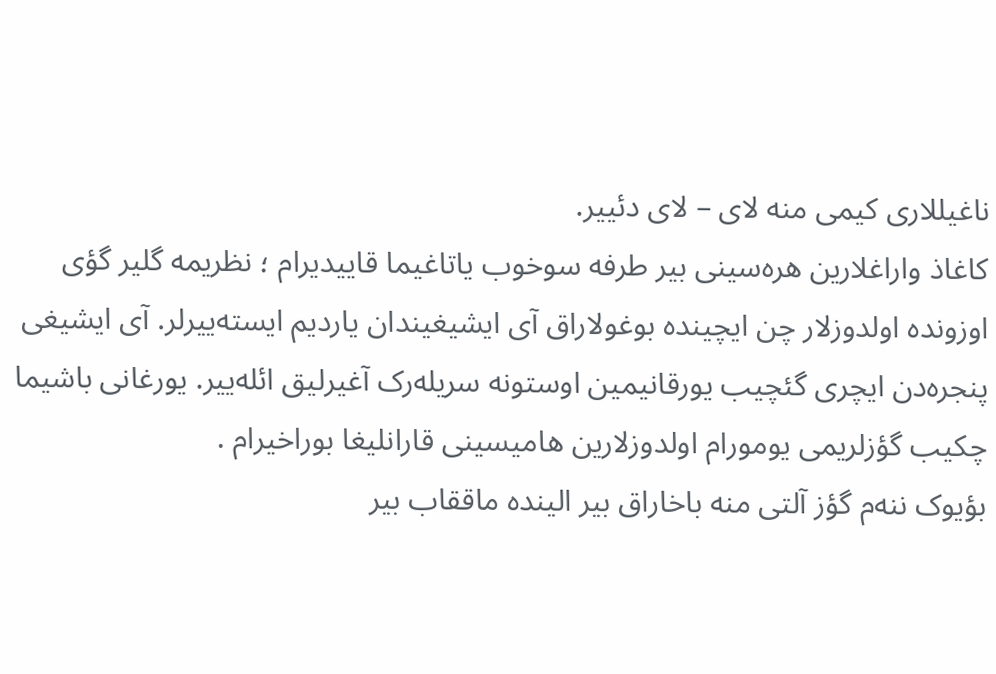ناغیللاری کیمی منه لای – لای دئییر.
کاغاذ واراغلارین هره‌سینی بیر طرفه سوخوب یاتاغیما قاییدیرام ؛ نظریمه گلیر گؤی اوزونده اولدوزلار چن ایچینده بوغولاراق آی ایشیغیندان یاردیم ایسته‌ییرلر. آی ایشیغی پنجره‌دن ایچری گئچیب یورقانیمین اوستونه سریله‌رک آغیرلیق ائله‌ییر. یورغانی باشیما چکیب گؤزلریمی یومورام اولدوزلارین هامیسینی قارانلیغا بوراخیرام .
بؤیوک ننه‌م گؤز آلتی منه باخاراق بیر الینده ماققاب بیر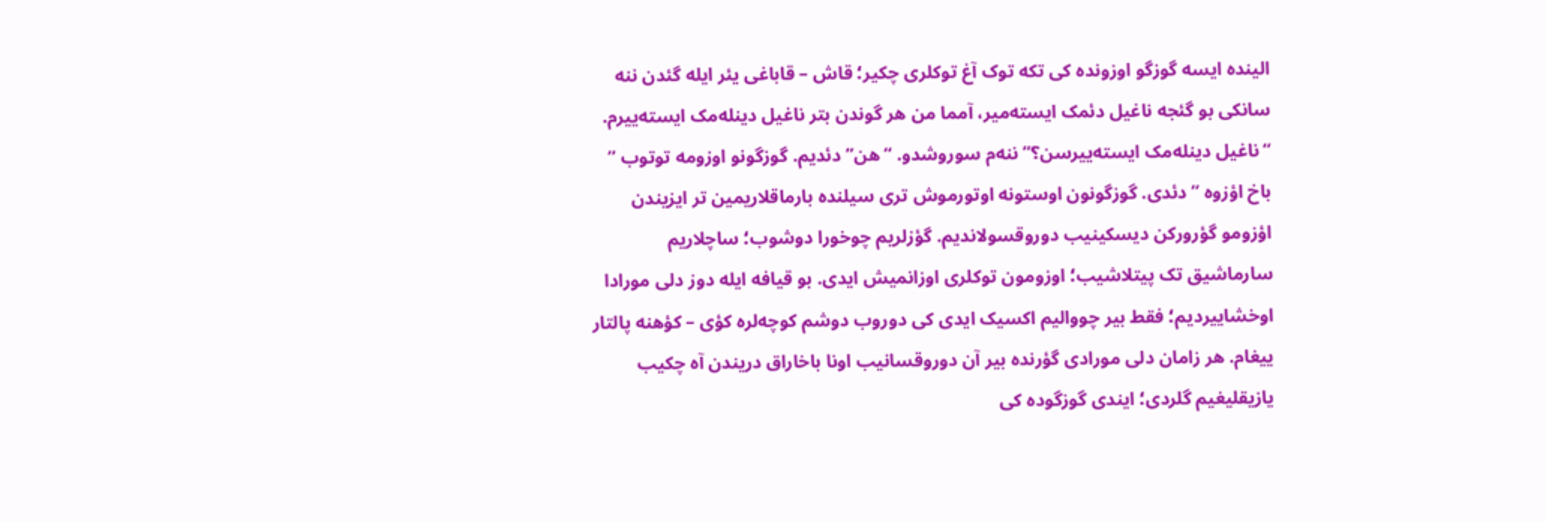الینده ایسه گوزگو اوزونده کی تکه توک آغ توکلری چکیر؛ قاش – قاباغی یئر ایله گئدن ننه سانکی بو گئجه ناغیل دئمک ایسته‌میر، آمما من هر گوندن بتر ناغیل دینله‌مک ایسته‌ییرم.
“ناغیل دینله‌مک ایسته‌ییرسن؟” ننه‌م سوروشدو. “هن” دئدیم. گوزگونو اوزومه توتوب ” باخ اؤزوه ” دئدی. گوزگونون اوستونه اوتورموش تری سیلنده بارماقلاریمین تر ایزیندن اؤزومو گؤرورکن دیسکینیب دوروقسولاندیم. گؤزلریم چوخورا دوشوب؛ ساچلاریم سارماشیق تک پیتلاشیب؛ اوزومون توکلری اوزانمیش ایدی. بو قیافه ایله دوز دلی مورادا اوخشاییردیم؛ فقط بیر چووالیم اکسیک ایدی کی دوروب دوشم کوچه‌لره کؤی – کؤهنه پالتار ییغام. هر زامان دلی مورادی گؤرنده بیر آن دوروقسانیب اونا باخاراق دریندن آه چکیب یازیقلیغیم گلردی؛ ایندی گوزگوده کی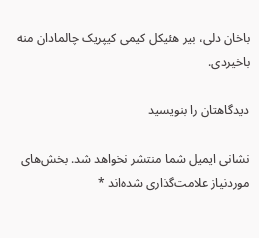باخان دلی، بیر هئیکل کیمی کیپریک چالمادان منه باخیردی.

دیدگاهتان را بنویسید

نشانی ایمیل شما منتشر نخواهد شد. بخش‌های موردنیاز علامت‌گذاری شده‌اند *